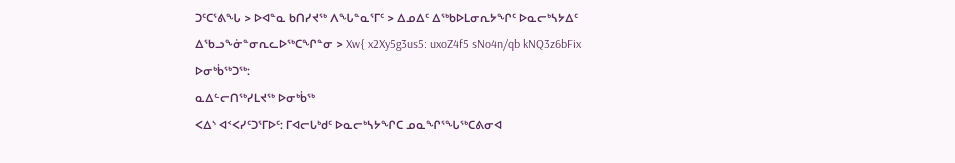ᑐᑦᑕᕐᕕᖓ > ᐅᐊᓐᓇ ᑲᑎᓯᔪᖅ ᐱᖓᓐᓇᕐᒥᑦ > ᐃᓄᐃᑦ ᐃᖅᑲᐅᒪᓂᕆᔭᖏᑦ ᐅᓇᓕᒃᓴᔭᐃᑦ ᐃᖃᓗᖕᓃᓐᓂᕆᓚᐅᖅᑕᖏᓐᓂ > Xw{ x2Xy5g3us5: uxoZ4f5 sNo4n/qb kNQ3z6bFix
ᐅᓂᒃᑳᖅᑐᖅ:
ᓇᐃᓪᓕᑎᖅᓯᒪᔪᖅ ᐅᓂᒃᑳᖅ
ᐸᐃᔅ ᐊᑉᐸᓯᑦᑐᕐᒥᐅᑦ: ᒥᐊᓕᒐᒃᑯᑦ ᐅᓇᓕᒃᓴᔭᖏᑕ ᓄᓇᖏᕐᖓᖅᑕᕕᓂᐊ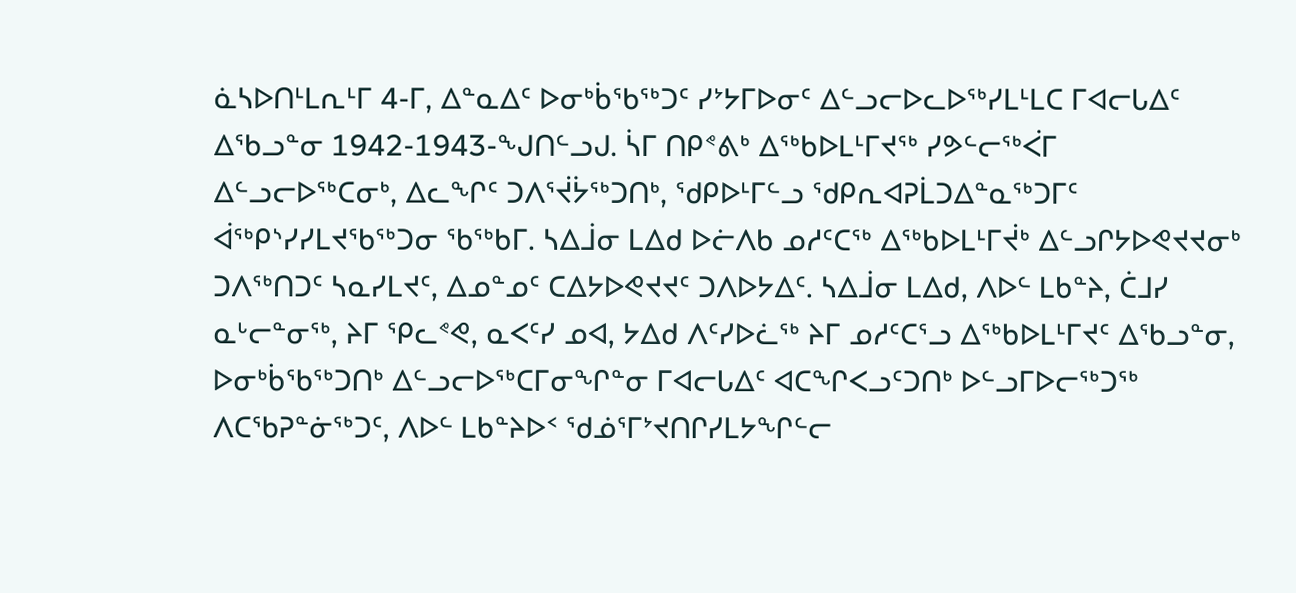ᓈᓴᐅᑎᒻᒪᕆᒻᒥ 4-ᒥ, ᐃᓐᓇᐃᑦ ᐅᓂᒃᑳᖃᖅᑐᑦ ᓯᔾᔭᒥᐅᓂᑦ ᐃᓪᓗᓕᐅᓚᐅᖅᓯᒪᒻᒪᑕ ᒥᐊᓕᒐᐃᑦ ᐃᖃᓗᓐᓂ 1942-1943-ᖑᑎᓪᓗᒍ. ᓵᒥ ᑎᑭᕝᕕᒃ ᐃᖅᑲᐅᒪᒻᒥᔪᖅ ᓯᕗᓪᓕᖅᐹᒥ ᐃᓪᓗᓕᐅᖅᑕᓂᒃ, ᐃᓚᖏᑦ ᑐᐱᕐᔫᔮᖅᑐᑎᒃ, ᖁᑭᐅᒻᒥᓪᓗ ᖁᑭᕆᐊᕈᒫᑐᐃᓐᓇᖅᑐᒥᑦ ᐋᖅᑭᔅᓯᓯᒪᔪᖃᖅᑐᓂ ᖃᖅᑲᒥ. ᓴᐃᒨᓂ ᒪᐃᑯ ᐅᓖᐱᑲ ᓄᓱᑦᑕᖅ ᐃᖅᑲᐅᒪᒻᒥᔫᒃ ᐃᓪᓗᒋᔭᐅᕙᔪᔪᓂᒃ ᑐᐱᖅᑎᑐᑦ ᓴᓇᓯᒪᔪᑦ, ᐃᓄᓐᓄᑦ ᑕᐃᔭᐅᕙᔪᔪᑦ ᑐᐱᐅᔭᐃᑦ. ᓴᐃᒨᓂ ᒪᐃᑯ, ᐱᐅᓪ ᒪᑲᓐᔨ, ᑖᒧᓯ ᓇᒡᓕᓐᓂᖅ, ᔨᒥ ᕿᓚᕝᕙ, ᓇᐸᑦᓯ ᓄᐊ, ᔭᐃᑯ ᐱᑦᓯᐅᓛᖅ ᔨᒥ ᓄᓱᑦᑕᕐᓗ ᐃᖅᑲᐅᒪᒻᒥᔪᑦ ᐃᖃᓗᓐᓂ, ᐅᓂᒃᑳᖃᖅᑐᑎᒃ ᐃᓪᓗᓕᐅᖅᑕᒥᓂᖏᓐᓂ ᒥᐊᓕᒐᐃᑦ ᐊᑕᖏᐸᓗᑦᑐᑎᒃ ᐅᓪᓗᒥᐅᓕᖅᑐᖅ ᐱᑕᖃᕈᓐᓃᖅᑐᑦ, ᐱᐅᓪ ᒪᑲᓐᔨᐅᑉ ᖁᓅᕐᒥᔾᔪᑎᒋᓯᒪᔭᖏᓪᓕ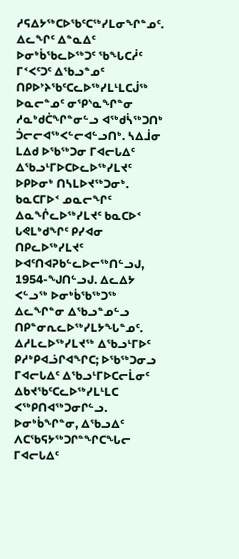ᓱᕋᐃᔭᖅᑕᐅᖃᑦᑕᖅᓯᒪᓂᖏᓐᓄᑦ. ᐃᓚᖏᑦ ᐃᓐᓇᐃᑦ ᐅᓂᒃᑳᖃᓚᐅᖅᑐᑦ ᖃᖓᑕᓲᑦ ᒥᑉᐸᑦᑐᑦ ᐃᖃᓗᓐᓄᑦ ᑎᑭᐅᔾᔨᖃᑦᑕᓚᐅᖅᓯᒪᒻᒪᑕᒎᖅ ᐅᓇᓕᓐᓄᑦ ᓂᕿᔅᓇᖏᓐᓂ ᓱᓇᒃᑯᑖᖏᓐᓂᓪᓗ ᐊᖅᑯᓵᖅᑐᑎᒃ ᑑᓕᓕᐊᖅᐸᓪᓕᐊᓪᓗᑎᒃ. ᓴᐃᒨᓂ ᒪᐃᑯ ᐅᖃᖅᑐᓂ ᒥᐊᓕᒐᐃᑦ ᐃᖃᓗᒻᒥᐅᑕᐅᓚᐅᖅᓯᒪᔪᑦ ᐅᑭᐅᓂᒃ ᑎᓴᒪᐅᔪᖅᑐᓂᒃ. ᑲᓇᑕᒥᐅᑉ ᓄᓇᓕᖏᑦ ᐃᓇᖐᓚᐅᖅᓯᒪᔪᑦ ᑲᓇᑕᐅᑉ ᒐᕙᒪᒃᑯᖏᑦ ᑭᓯᐊᓂ ᑎᑭᓚᐅᖅᓯᒪᔪᑦ ᐅᐊᑦᑎᐊᕈᑲᓪᓚᐅᓕᖅᑎᓪᓗᒍ, 1954-ᖑᑎᓪᓗᒍ. ᐃᓚᐃᔭ ᐸᓪᓗᖅ ᐅᓂᒃᑳᖃᖅᑐᖅ ᐃᓚᖏᓐᓂ ᐃᖃᓗᓐᓄᓪᓗ ᑎᑭᓐᓂᕆᓚᐅᖅᓯᒪᔭᖓᓐᓄᑦ. ᐃᓱᒪᓚᐅᖅᓯᒪᔪᖅ ᐃᖃᓗᒻᒥᐅᑦ ᑭᓱᒃᑭᐊᓘᒋᐊᖏᑕ; ᐅᖃᖅᑐᓂᓗ ᒥᐊᓕᒐᐃᑦ ᐃᖃᓗᒻᒥᐅᑕᓕᒫᓂᑦ ᐃᑲᔪᖃᑦᑕᓚᐅᖅᓯᒪᒻᒪᑕ ᐸᖅᑭᑎᐊᖅᑐᓂᒋᓪᓗ. ᐅᓂᒃᑳᖏᓐᓂ, ᐃᖃᓗᐃᑦ ᐱᑕᖃᕋᔭᖅᑐᒋᓐᖏᑕᖓᓕ ᒥᐊᓕᒐᐃᑦ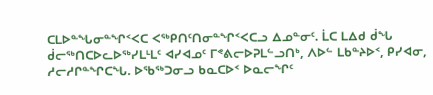ᑕᒪᐅᓐᖓᓂᓐᖏᑉᐸᑕ ᐸᖅᑭᑎᑦᑎᓂᓐᖏᑉᐸᑕᓗ ᐃᓄᓐᓂᑦ. ᒫᑕ ᒪᐃᑯ ᑰᖓ ᑰᓕᖅᑎᑕᐅᓚᐅᖅᓯᒪᒻᒪᑦ ᐊᓯᐊᓄᑦ ᒥᕝᕕᓕᐅᕈᒪᓪᓗᑎᒃ, ᐱᐅᓪ ᒪᑲᓐᔨᐅᑉ, ᑭᓯᐊᓂ, ᓱᓕᓱᒋᓐᖏᑕᖓ. ᐅᖃᖅᑐᓂᓗ ᑲᓇᑕᐅᑉ ᐅᓇᓕᖏᑦ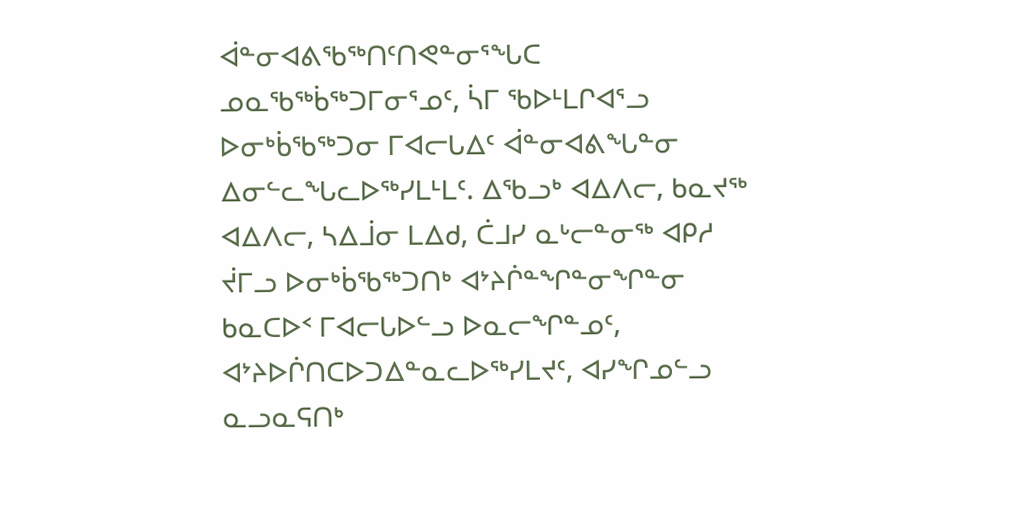ᐋᓐᓂᐊᕕᖃᖅᑎᑦᑎᕙᓐᓂᕐᖓᑕ ᓄᓇᖃᖅᑳᖅᑐᒥᓂᕐᓄᑦ, ᓵᒥ ᖃᐅᒻᒪᒋᐊᕐᓗ ᐅᓂᒃᑳᖃᖅᑐᓂ ᒥᐊᓕᒐᐃᑦ ᐋᓐᓂᐊᕕᖓᓐᓂ ᐃᓂᓪᓚᖓᓚᐅᖅᓯᒪᒻᒪᑦ. ᐃᖃᓗᒃ ᐊᐃᐱᓕ, ᑲᓇᔪᖅ ᐊᐃᐱᓕ, ᓴᐃᒨᓂ ᒪᐃᑯ, ᑖᒧᓯ ᓇᒡᓕᓐᓂᖅ ᐊᑭᓱ ᔫᒥᓗ ᐅᓂᒃᑳᖃᖅᑐᑎᒃ ᐊᔾᔨᒌᓐᖏᓐᓂᖏᓐᓂ ᑲᓇᑕᐅᑉ ᒥᐊᓕᒐᐅᓪᓗ ᐅᓇᓕᖏᓐᓄᑦ, ᐊᔾᔨᐅᒌᑎᑕᐅᑐᐃᓐᓇᓚᐅᖅᓯᒪᔪᑦ, ᐊᓯᖏᓄᓪᓗ ᓇᓗᓇᕋᑎᒃ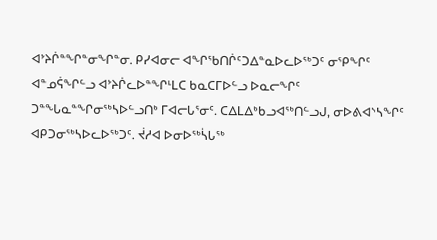ᐊᔾᔨᒌᓐᖏᓐᓂᖏᓐᓂ. ᑭᓯᐊᓂᓕ ᐊᖏᖃᑎᒌᑦᑐᐃᓐᓇᐅᓚᐅᖅᑐᑦ ᓂᕿᖏᑦ ᐊᓐᓄᕌᖏᓪᓗ ᐊᔾᔨᒌᓚᐅᓐᖏᒻᒪᑕ ᑲᓇᑕᒥᐅᓪᓗ ᐅᓇᓕᖏᑦ ᑐᓐᖓᓇᓐᖏᓂᖅᓴᐅᓪᓗᑎᒃ ᒥᐊᓕᒐᕐᓂᑦ. ᑕᐃᒪᐃᒃᑲᓗᐊᖅᑎᓪᓗᒍ, ᓂᐅᕕᐊᔅᓴᖏᑦ ᐊᑭᑐᓂᖅᓴᐅᓚᐅᖅᑐᑦ. ᔫᓱᐊ ᐅᓂᐅᖅᓵᒐᖅ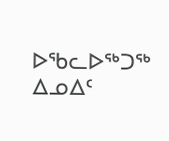ᐅᖃᓚᐅᖅᑐᖅ ᐃᓄᐃᑦ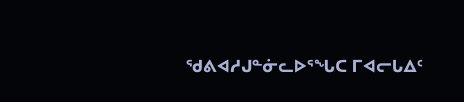ᖁᕕᐊᓱᒍᓐᓃᓚᐅᕐᖓᑕ ᒥᐊᓕᒐᐃᑦ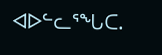ᐊᐅᓪᓚᕐᖓᑕ.